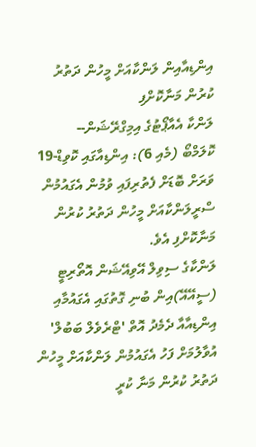އިންޑިއާއިން ލަންކާއަށް މީހުން ދަތުރު ކުރުން މަނާކޮށްފި
ލަންކާ އެއާޕޯޓުގެ އިމިގްރޭޝަން--
ކޮލަމްބޯ (މެއި 6): އިންޑިއާގައި ކޮވިޑް-19 ވަރަށް ބޮޑަށް ފެތުރިފައި ވުމުން އެގައުމުން ސްރީލަންކާއަށް މީހުން ދަތުރު ކުރުން މަނާކޮށްފި އެވެ.
ލަންކާގެ ސިވިލް އޭވިއޭޝަން އޮތޯރިޓީ (ސީއޭއޭ)އިން ބުނި ގޮތުގައި އެގައުމާއި އިންޑިއާއާ ދެމެދު އޮތް 'ޓްރެވެލް ބަބުލް' އުވާލުމަށް ފަހު އެގައުމުން ލަންކާއަށް މީހުން ދަތުރު ކުރުން މަނާ ކުރީ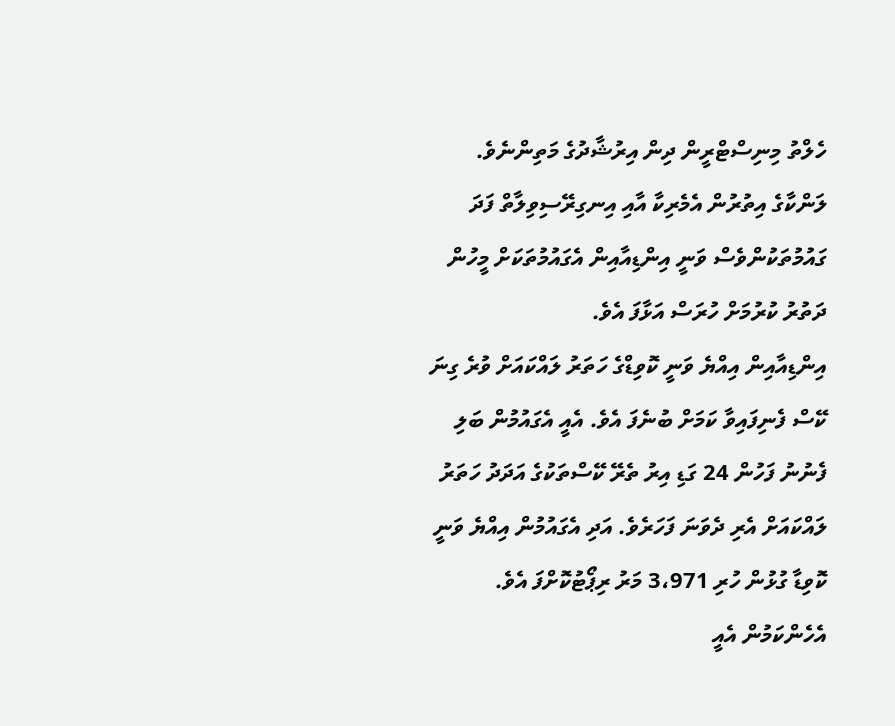ހެލްތު މިނިސްޓްރީން ދިން އިރުޝާދުގެ މަތިންނެވެ.
ލަންކާގެ އިތުރުން އެމެރިކާ އާއި އިނގިރޭސިވިލާތް ފަދަ ގައުމުތަކުންވެސް ވަނީ އިންޑިއާއިން އެގައުމުތަކަށް މީހުން ދަތުރު ކުރުމަށް ހުރަސް އަޅާފަ އެވެ.
އިންޑިއާއިން އިއްޔެ ވަނީ ކޮވިޑްގެ ހަތަރު ލައްކައަށް ވުރެ ގިނަ ކޭސް ފެނިފައިވާ ކަމަށް ބުނެފަ އެވެ. އެއީ އެގައުމުން ބަލި ފެނުނު ފަހުން 24 ގަޑި އިރު ތެރޭ ކޭސްތަކުގެ އަދަދު ހަތަރު ލައްކައަށް އެރި ދެވަނަ ފަހަރެވެ. އަދި އެގައުމުން އިއްޔެ ވަނީ ކޮވިޑާ ގުޅުން ހުރި 3،971 މަރު ރިޕޯޓުކޮށްފަ އެވެ. އެހެންކަމުން އެއީ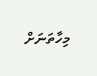މިހާތަނަށް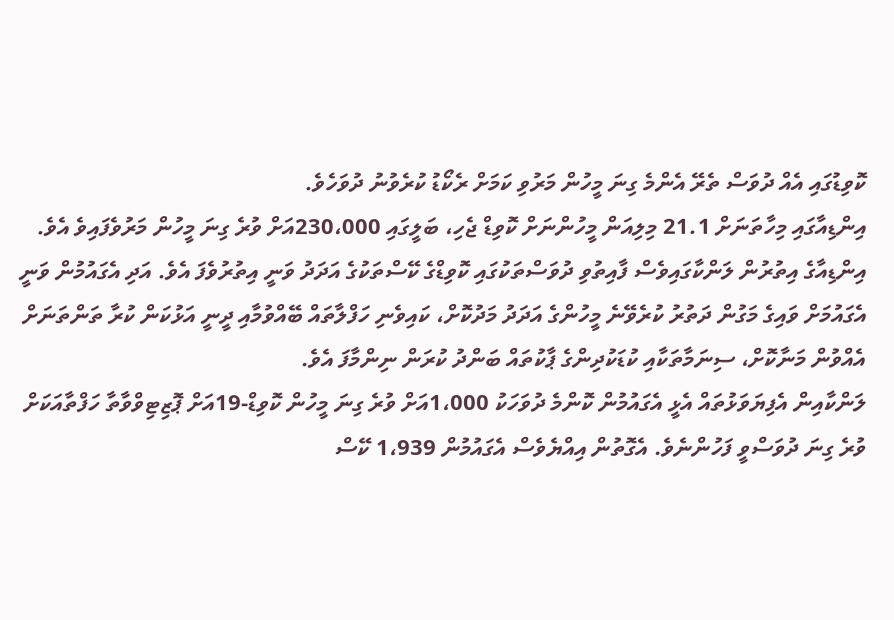ކޮވިޑުގައި އެއް ދުވަސް ތެރޭ އެންމެ ގިނަ މީހުން މަރުވި ކަމަށް ރެކޯޑު ކުރެވުނު ދުވަހެވެ.
އިންޑިއާގައި މިހާތަނަށް 21.1 މިލިއަން މީހުންނަށް ކޮވިޑް ޖެހި، ބަލީގައި 230،000އަށް ވުރެ ގިނަ މީހުން މަރުވެފައިވެ އެވެ.
އިންޑިއާގެ އިތުރުން ލަންކާގައިވެސް ފާއިތުވި ދުވަސްތަކުގައި ކޮވިޑްގެ ކޭސްތަކުގެ އަދަދު ވަނީ އިތުރުވެފަ އެވެ. އަދި އެގައުމުން ވަނީ އެގައުމަށް ވައިގެ މަގުން ދަތުރު ކުރެވޭނެ މީހުންގެ އަދަދު މަދުކޮށް، ކައިވެނި ހަފްލާތައް ބޭއްވުމާއި ދީނީ އަޅުކަން ކުރާ ތަންތަނަށް އެއްވުން މަނާކޮށް، ސިނަމާތަކާއި ކުޑަކުދިންގެ ޕާކުތައް ބަންދު ކުރަން ނިންމާފަ އެވެ.
ލަންކާއިން އެފިޔަވަޅުތައް އެޅީ އެގައުމުން ކޮންމެ ދުވަހަކު 1،000އަށް ވުރެ ގިނަ މީހުން ކޮވިޑް-19އަށް ޕޮޒިޓިވްވާތާ ހަފްތާއަކަށް ވުރެ ގިނަ ދުވަސްވީ ފަހުންނެވެ. އެގޮތުން އިއްޔެވެސް އެގައުމުން 1،939 ކޭސް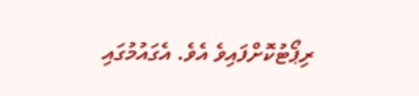ރިޕޯޓުކޮށްފައިވެ އެވެ. އެގައުމުގައި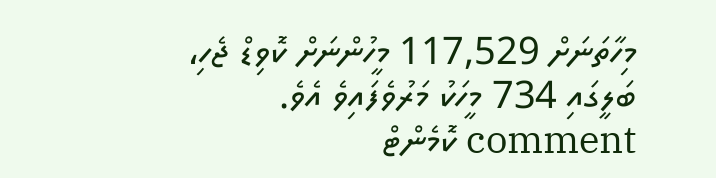މިހާތަނަށް 117,529 މީހުންނަށް ކޮވިޑް ޖެހި، ބަލީގައި 734 މީހަކު މަރުވެފައިވެ އެވެ.
comment ކޮމެންޓް